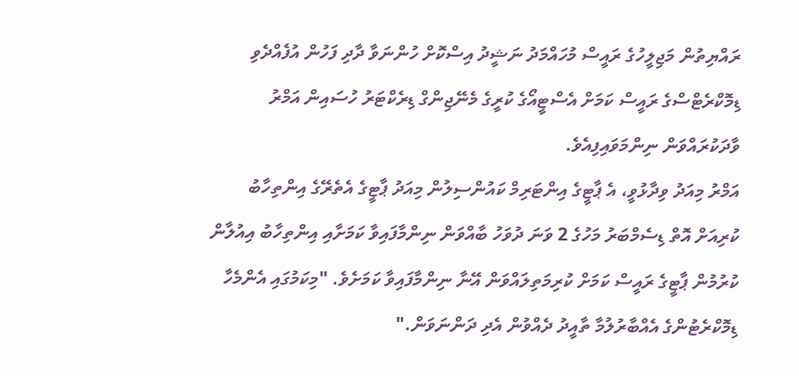ރައްޔިތުން މަޖިލީހުގެ ރައީސް މުހައްމަދު ނަޝީދު އިސްކޮށް ހުންނަވާ ދާދި ފަހުން އުފެއްދެވި ޑިމޮކްރެޓްސްގެ ރައީސް ކަމަށް އެސްޓީއޯގެ ކުރީގެ މެނޭޖިންގް ޑިރެކްޓަރު ހުސައިން އަމްރު ވާދަކުރައްވަން ނިންމަވައިފިއެވެ.
އަމްރު މިއަދު ވިދާޅުވީ، އެ ޕާޓީގެ އިންޓަރިމް ކައުންސިލުން މިއަދު ޕާޓީގެ އެތެރޭގެ އިންތިހާބު ކުރިއަށް އޮތް ޑިސެމްބަރު މަހުގެ 2 ވަނަ ދުވަހު ބާއްވަން ނިންމާފައިވާ ކަމަށާއި އިންތިހާބު އިއުލާން ކުރުމުން ޕާޓީގެ ރައީސް ކަމަށް ކުރިމަތިލައްވަން އޭނާ ނިންމާފައިވާ ކަމަށެވެ. "މިކަމުގައި އެންމެހާ ޑިމޮކްރެޓުންގެ އެއްބާރުލުމާ ތާއީދު ދެއްވުން އެދި ދަންނަވަން."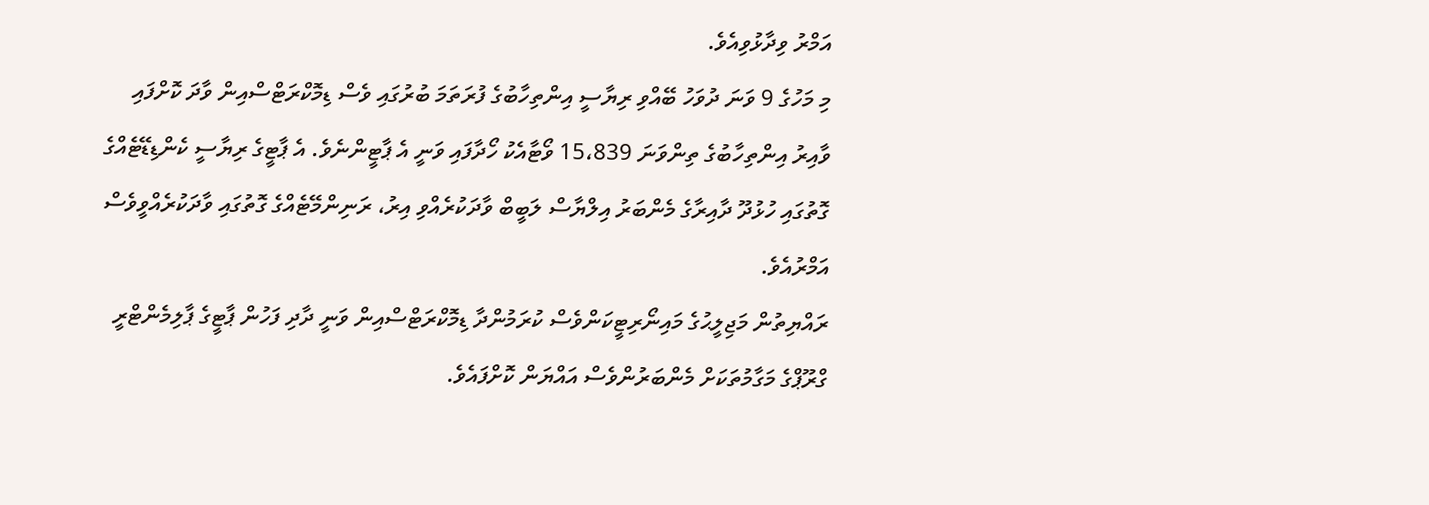އަމްރު ވިދާޅުވިއެވެ.
މި މަހުގެ 9 ވަނަ ދުވަހު ބޭއްވި ރިޔާސީ އިންތިހާބުގެ ފުރަތަމަ ބުރުގައި ވެސް ޑިމޮކްރަޓްސްއިން ވާދަ ކޮށްފައި ވާއިރު އިންތިހާބުގެ ތިންވަނަ 15،839 ވޯޓާއެކު ހޯދާފައި ވަނީ އެ ޕާޓީންނެވެ. އެ ޕާޓީގެ ރިޔާސީ ކެންޑިޑޭޓެއްގެ ގޮތުގައި ހުޅުދޫ ދާއިރާގެ މެންބަރު އިލްޔާސް ލަބީބް ވާދަކުރެއްވި އިރު، ރަނިންމޭޓެއްގެ ގޮތުގައި ވާދަކުރެއްވީވެސް އަމްރުއެވެ.
ރައްޔިތުން މަޖިލީޙުގެ މައިނޯރިޓީކަންވެސް ކުރަމުންދާ ޑިމޮކްރަޓްސްއިން ވަނީ ދާދި ފަހުން ޕާޓީގެ ޕާލިމެންޓްރީ ގްރޫޕްގެ މަގާމުތަކަށް މެންބަރުންވެސް އައްޔަން ކޮށްފައެވެ.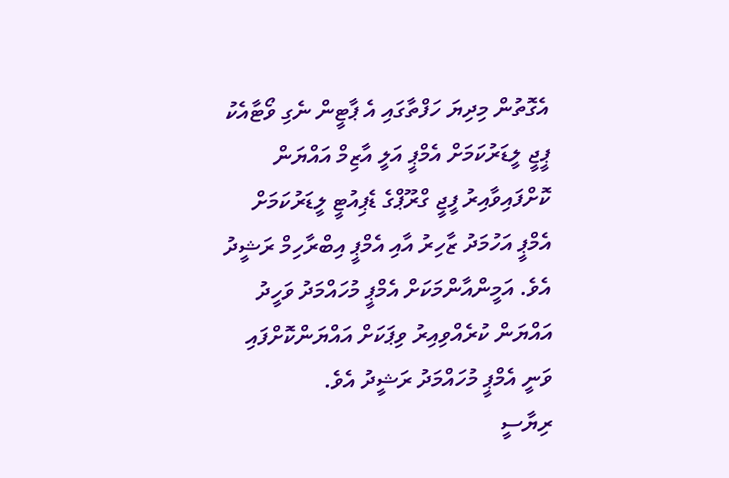އެގޮތުން މިދިޔަ ހަފްތާގައި އެ ޕާޓީން ނެގި ވޯޓާއެކު ޕީޖީ ލީޑަރުކަމަށް އެމްޕީ އަލީ އާޒިމް އައްޔަން ކޮށްފައިވާއިރު ފީޖީ ގްރޫޕްގެ ޑެޕިއުޓީ ލީޑަރުކަމަށް އެމްޕީ އަހުމަދު ޒާހިރު އާއި އެމްޕީ އިބްރާހިމް ރަޝީދު އެވެ. އަމީންއާންމަކަށް އެމްޕީ މުހައްމަދު ވަހީދު އައްޔަން ކުރެއްވިއިރު ވިޕަކަށް އައްޔަންކޮށްފައި ވަނީ އެމްޕީ މުހައްމަދު ރަޝީދު އެވެ.
ރިޔާސީ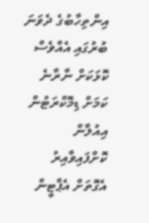އިންތިހާބުގެ ދެވަނަ ބުރުގައި އެއްވެސް ކޮޅަކަށް ނާރާނެ ކަމަށް ޑިމޮކްރަޓުން އިއުލާން ކޮށްފައިވާއިރު އެގޮތަށް އެޕާޓީން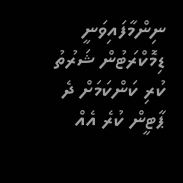ނިންމާފައިވަނީ ޑިމޮކްރަޓުން ޝަރުތު ކުރި ކަންކަމަށް ދެ ޕާޓީން ކުރެ އެއް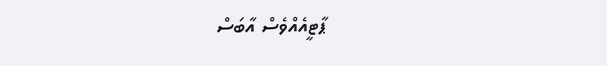ޕާޓީއެއްވެސް އާބަސް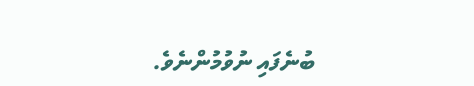ބުނެފައި ނުވުމުންނެވެ.